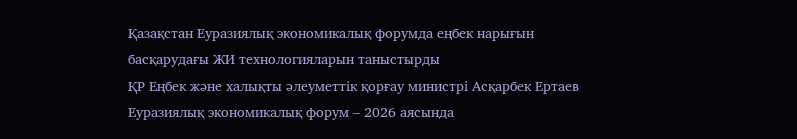Қазақстан Еуразиялық экономикалық форумда еңбек нарығын басқарудағы ЖИ технологияларын таныстырды
ҚР Еңбек және халықты әлеуметтік қорғау министрі Асқарбек Ертаев Еуразиялық экономикалық форум – 2026 аясында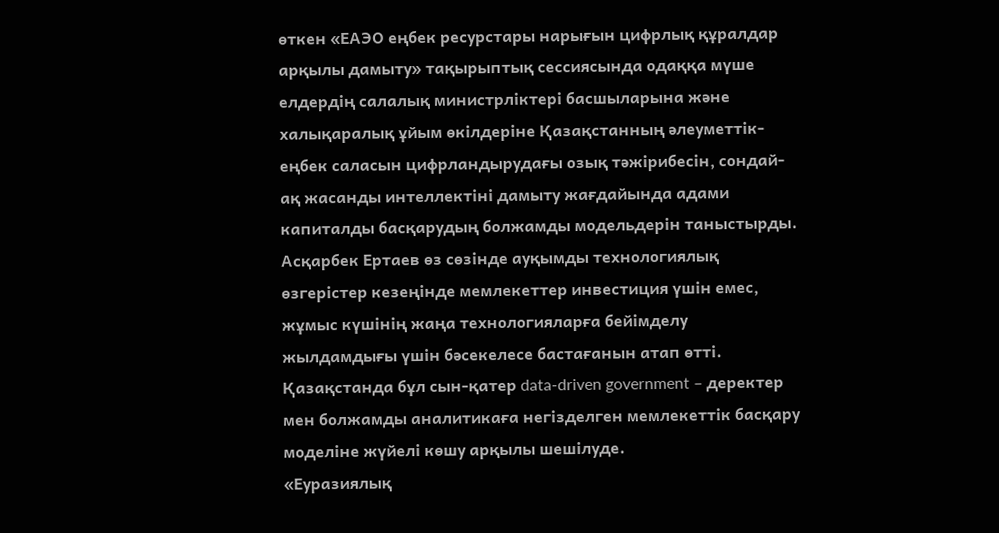өткен «ЕАЭО еңбек ресурстары нарығын цифрлық құралдар арқылы дамыту» тақырыптық сессиясында одаққа мүше елдердің салалық министрліктері басшыларына және халықаралық ұйым өкілдеріне Қазақстанның әлеуметтік-еңбек саласын цифрландырудағы озық тәжірибесін, сондай-ақ жасанды интеллектіні дамыту жағдайында адами капиталды басқарудың болжамды модельдерін таныстырды.
Асқарбек Ертаев өз сөзінде ауқымды технологиялық өзгерістер кезеңінде мемлекеттер инвестиция үшін емес, жұмыс күшінің жаңа технологияларға бейімделу жылдамдығы үшін бәсекелесе бастағанын атап өтті. Қазақстанда бұл сын-қатер data-driven government – деректер мен болжамды аналитикаға негізделген мемлекеттік басқару моделіне жүйелі көшу арқылы шешілуде.
«Еуразиялық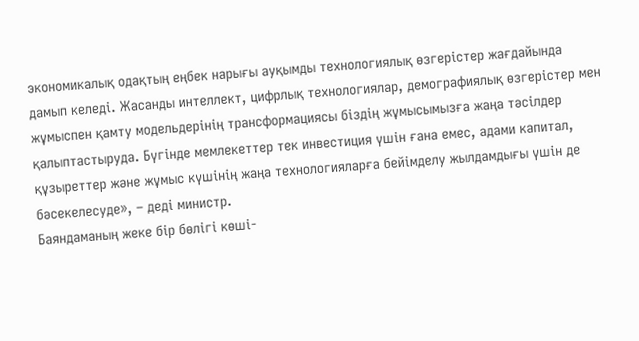экономикалық одақтың еңбек нарығы ауқымды технологиялық өзгерістер жағдайында дамып келеді. Жасанды интеллект, цифрлық технологиялар, демографиялық өзгерістер мен жұмыспен қамту модельдерінің трансформациясы біздің жұмысымызға жаңа тәсілдер қалыптастыруда. Бүгінде мемлекеттер тек инвестиция үшін ғана емес, адами капитал, құзыреттер және жұмыс күшінің жаңа технологияларға бейімделу жылдамдығы үшін де бәсекелесуде», – деді министр.
Баяндаманың жеке бір бөлігі көші-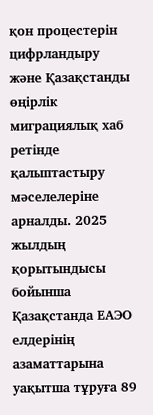қон процестерін цифрландыру және Қазақстанды өңірлік миграциялық хаб ретінде қалыптастыру мәселелеріне арналды. 2025 жылдың қорытындысы бойынша Қазақстанда ЕАЭО елдерінің азаматтарына уақытша тұруға 89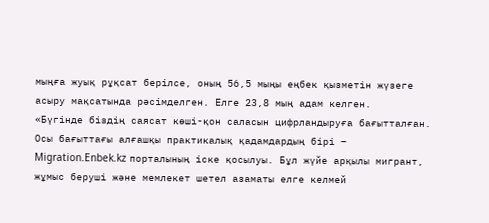мыңға жуық рұқсат берілсе, оның 56,5 мыңы еңбек қызметін жүзеге асыру мақсатында рәсімделген. Елге 23,8 мың адам келген.
«Бүгінде біздің саясат көші-қон саласын цифрландыруға бағытталған. Осы бағыттағы алғашқы практикалық қадамдардың бірі – Migration.Enbek.kz порталының іске қосылуы. Бұл жүйе арқылы мигрант, жұмыс беруші және мемлекет шетел азаматы елге келмей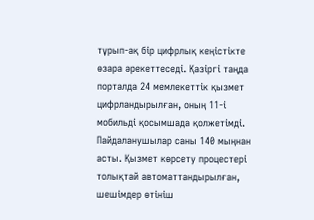тұрып-ақ бір цифрлық кеңістікте өзара әрекеттеседі. Қазіргі таңда порталда 24 мемлекеттік қызмет цифрландырылған, оның 11-і мобильді қосымшада қолжетімді. Пайдаланушылар саны 140 мыңнан асты. Қызмет көрсету процестері толықтай автоматтандырылған, шешімдер өтініш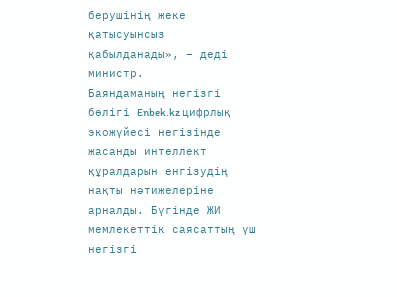берушінің жеке қатысуынсыз қабылданады», – деді министр.
Баяндаманың негізгі бөлігі Enbek.kz цифрлық экожүйесі негізінде жасанды интеллект құралдарын енгізудің нақты нәтижелеріне арналды. Бүгінде ЖИ мемлекеттік саясаттың үш негізгі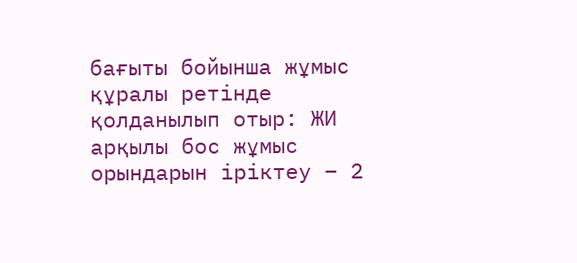бағыты бойынша жұмыс құралы ретінде қолданылып отыр: ЖИ арқылы бос жұмыс орындарын іріктеу – 2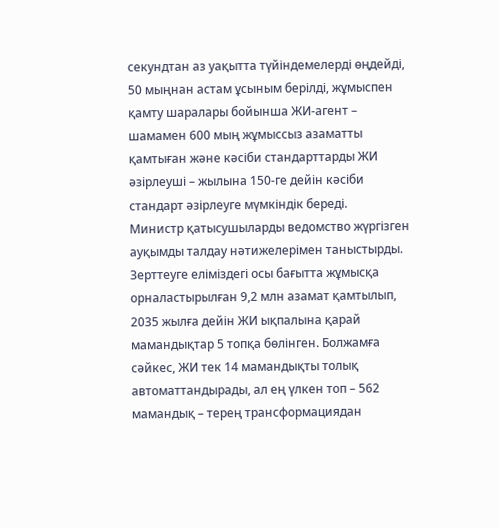секундтан аз уақытта түйіндемелерді өңдейді, 50 мыңнан астам ұсыным берілді, жұмыспен қамту шаралары бойынша ЖИ-агент – шамамен 600 мың жұмыссыз азаматты қамтыған және кәсіби стандарттарды ЖИ әзірлеуші – жылына 150-ге дейін кәсіби стандарт әзірлеуге мүмкіндік береді.
Министр қатысушыларды ведомство жүргізген ауқымды талдау нәтижелерімен таныстырды. Зерттеуге еліміздегі осы бағытта жұмысқа орналастырылған 9,2 млн азамат қамтылып, 2035 жылға дейін ЖИ ықпалына қарай мамандықтар 5 топқа бөлінген. Болжамға сәйкес, ЖИ тек 14 мамандықты толық автоматтандырады, ал ең үлкен топ – 562 мамандық – терең трансформациядан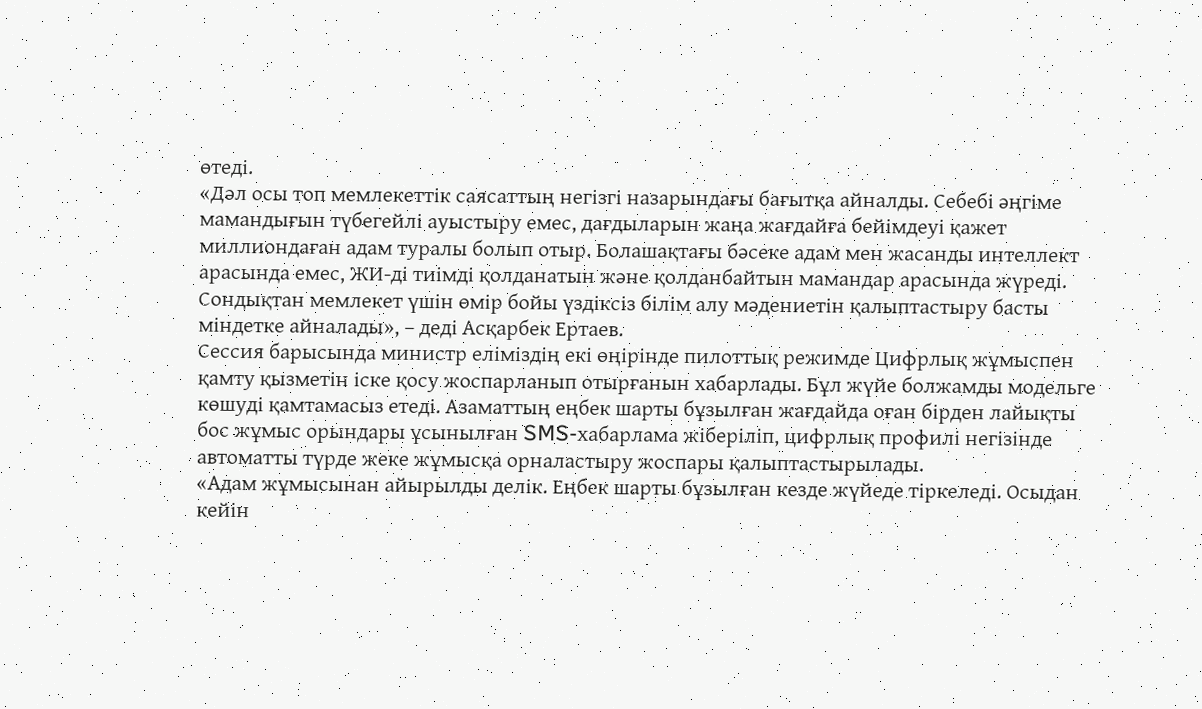өтеді.
«Дәл осы топ мемлекеттік саясаттың негізгі назарындағы бағытқа айналды. Себебі әңгіме мамандығын түбегейлі ауыстыру емес, дағдыларын жаңа жағдайға бейімдеуі қажет миллиондаған адам туралы болып отыр. Болашақтағы бәсеке адам мен жасанды интеллект арасында емес, ЖИ-ді тиімді қолданатын және қолданбайтын мамандар арасында жүреді. Сондықтан мемлекет үшін өмір бойы үздіксіз білім алу мәдениетін қалыптастыру басты міндетке айналады», – деді Асқарбек Ертаев.
Сессия барысында министр еліміздің екі өңірінде пилоттық режимде Цифрлық жұмыспен қамту қызметін іске қосу жоспарланып отырғанын хабарлады. Бұл жүйе болжамды модельге көшуді қамтамасыз етеді. Азаматтың еңбек шарты бұзылған жағдайда оған бірден лайықты бос жұмыс орындары ұсынылған SMS-хабарлама жіберіліп, цифрлық профилі негізінде автоматты түрде жеке жұмысқа орналастыру жоспары қалыптастырылады.
«Адам жұмысынан айырылды делік. Еңбек шарты бұзылған кезде жүйеде тіркеледі. Осыдан кейін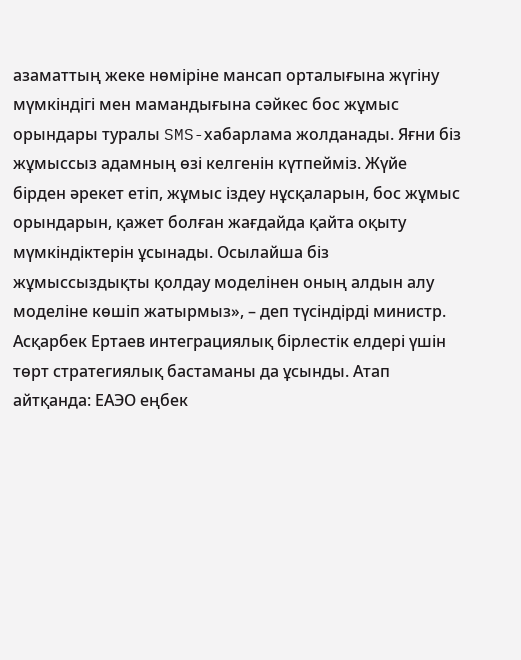азаматтың жеке нөміріне мансап орталығына жүгіну мүмкіндігі мен мамандығына сәйкес бос жұмыс орындары туралы SMS-хабарлама жолданады. Яғни біз жұмыссыз адамның өзі келгенін күтпейміз. Жүйе бірден әрекет етіп, жұмыс іздеу нұсқаларын, бос жұмыс орындарын, қажет болған жағдайда қайта оқыту мүмкіндіктерін ұсынады. Осылайша біз жұмыссыздықты қолдау моделінен оның алдын алу моделіне көшіп жатырмыз», – деп түсіндірді министр.
Асқарбек Ертаев интеграциялық бірлестік елдері үшін төрт стратегиялық бастаманы да ұсынды. Атап айтқанда: ЕАЭО еңбек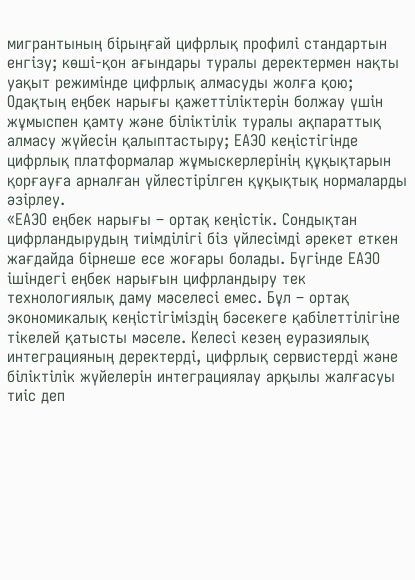мигрантының бірыңғай цифрлық профилі стандартын енгізу; көші-қон ағындары туралы деректермен нақты уақыт режимінде цифрлық алмасуды жолға қою; Одақтың еңбек нарығы қажеттіліктерін болжау үшін жұмыспен қамту және біліктілік туралы ақпараттық алмасу жүйесін қалыптастыру; ЕАЭО кеңістігінде цифрлық платформалар жұмыскерлерінің құқықтарын қорғауға арналған үйлестірілген құқықтық нормаларды әзірлеу.
«ЕАЭО еңбек нарығы – ортақ кеңістік. Сондықтан цифрландырудың тиімділігі біз үйлесімді әрекет еткен жағдайда бірнеше есе жоғары болады. Бүгінде ЕАЭО ішіндегі еңбек нарығын цифрландыру тек технологиялық даму мәселесі емес. Бұл – ортақ экономикалық кеңістігіміздің бәсекеге қабілеттілігіне тікелей қатысты мәселе. Келесі кезең еуразиялық интеграцияның деректерді, цифрлық сервистерді және біліктілік жүйелерін интеграциялау арқылы жалғасуы тиіс деп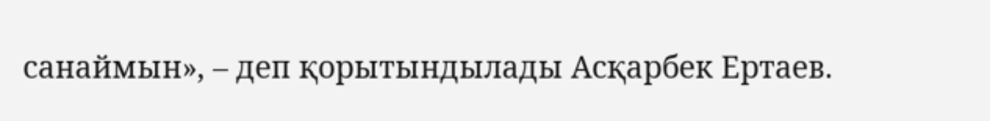санаймын», – деп қорытындылады Асқарбек Ертаев.